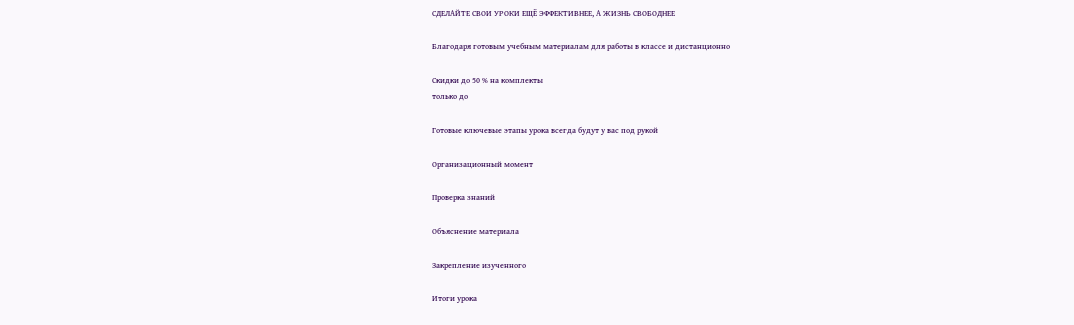СДЕЛАЙТЕ СВОИ УРОКИ ЕЩЁ ЭФФЕКТИВНЕЕ, А ЖИЗНЬ СВОБОДНЕЕ

Благодаря готовым учебным материалам для работы в классе и дистанционно

Скидки до 50 % на комплекты
только до

Готовые ключевые этапы урока всегда будут у вас под рукой

Организационный момент

Проверка знаний

Объяснение материала

Закрепление изученного

Итоги урока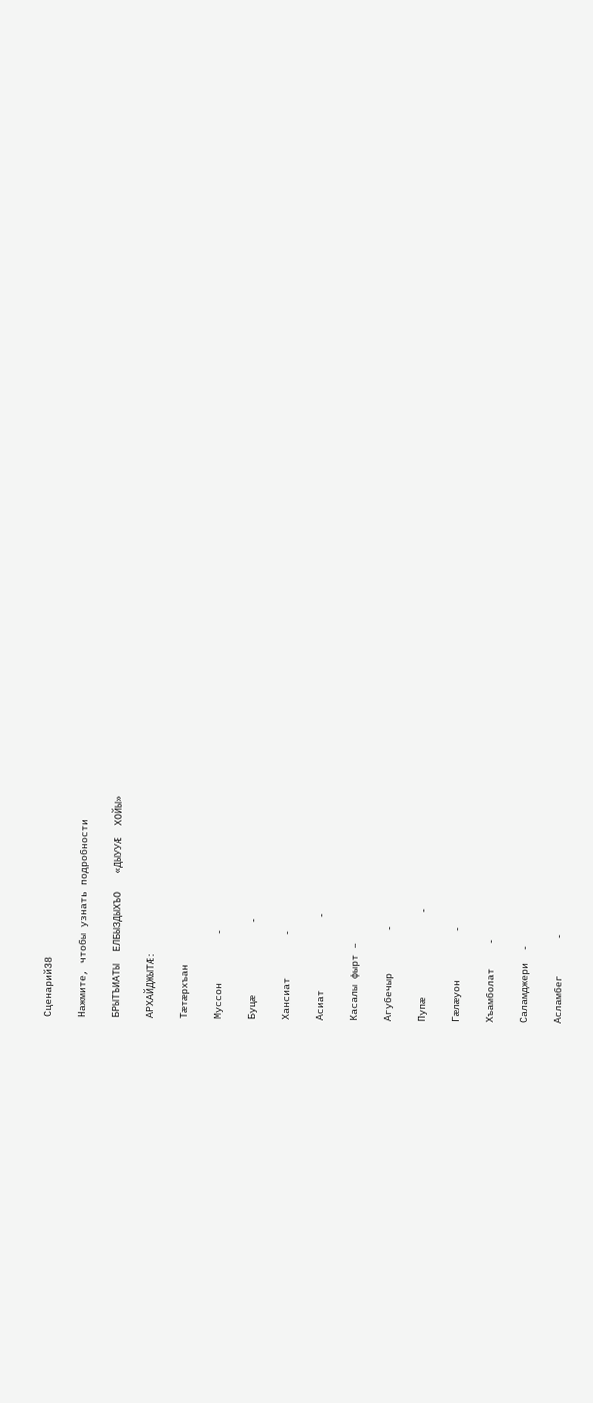Сценарий38

Нажмите, чтобы узнать подробности

БРЫТЪИАТЫ  ЕЛБЫЗДЫХЪО   «ДЫУУÆ  ХОЙЫ»

АРХАЙДЖЫТÆ:

Тæтæрхъан

Муссон        -

Буцæ            -

Хансиат       -

Асиат            -

Касалы фырт –

Агубечыр       -

Пупæ              -

Гæлæуон        -

Хъамболат    -

Саламджери  -

Асламбег      -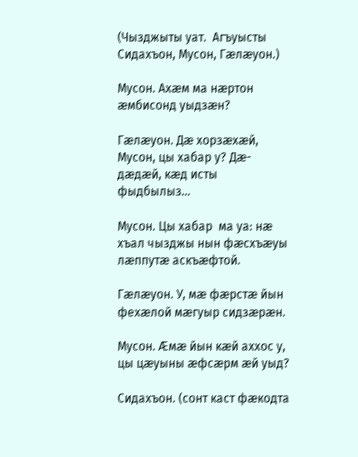(Чызджыты уат.  Агъуысты Сидахъон, Мусон, Гæлæуон.)

Мусон. Ахæм ма нæртон æмбисонд уыдзæн?

Гæлæуон. Дæ хорзæхæй, Мусон, цы хабар у? Дæ-дæдæй, кæд исты фыдбылыз…

Мусон. Цы хабар  ма уа: нæ хъал чызджы нын фæсхъæуы лæппутæ аскъæфтой.

Гæлæуон. У, мæ фæрстæ йын фехæлой мæгуыр сидзæрæн.

Мусон. Æмæ йын кæй аххос у, цы цæуыны æфсæрм æй уыд?

Сидахъон. (сонт каст фæкодта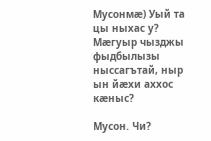Мусонмæ) Уый та цы ныхас у? Мæгуыр чызджы фыдбылызы ныссагътай, ныр ын йæхи аххос кæныс?

Мусон. Чи?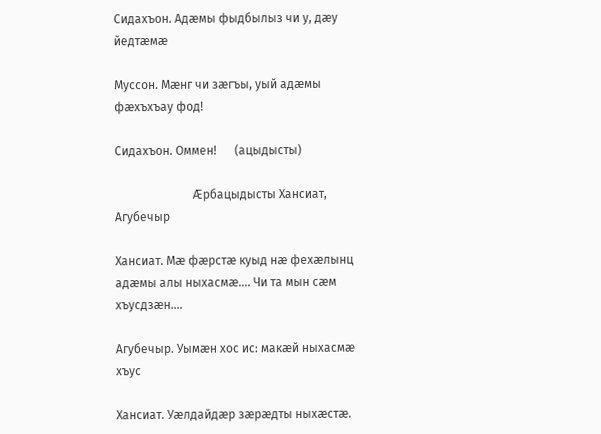Сидахъон. Адæмы фыдбылыз чи у, дæу йедтæмæ

Муссон. Мæнг чи зæгъы, уый адæмы фæхъхъау фод!

Сидахъон. Оммен!      (ацыдысты)

                          Æрбацыдысты Хансиат, Агубечыр

Хансиат. Мæ фæрстæ куыд нæ фехæлынц адæмы алы ныхасмæ…. Чи та мын сæм хъусдзæн….

Агубечыр. Уымæн хос ис: макæй ныхасмæ хъус

Хансиат. Уæлдайдæр зæрæдты ныхæстæ.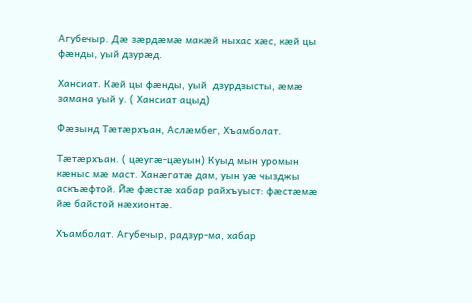Агубечыр. Дæ зæрдæмæ макæй ныхас хæс, кæй цы фæнды, уый дзурæд.

Хансиат. Кæй цы фæнды, уый  дзурдзысты, æмæ замана уый у. ( Хансиат ацыд)

Фæзынд Тæтæрхъан, Аслæмбег, Хъамболат.

Тæтæрхъан. ( цæугæ-цæуын) Куыд мын уромын кæныс мæ маст. Ханæгатæ дам, уын уæ чызджы аскъæфтой. Йæ фæстæ хабар райхъуыст: фæстæмæ йæ байстой нæхионтæ.

Хъамболат. Агубечыр, радзур-ма, хабар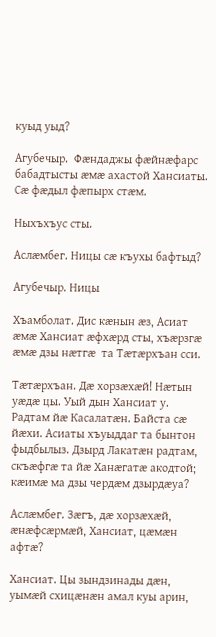куыд уыд?

Агубечыр.  Фæндаджы фæйнæфарс бабадтысты æмæ ахастой Хансиаты. Сæ фæдыл фæпырх стæм.

Ныхъхъус сты.

Аслæмбег. Ницы сæ къухы бафтыд?

Агубечыр. Ницы

Хъамболат. Дис кæнын æз, Асиат æмæ Хансиат æфхæрд сты, хъæрзгæ æмæ дзы нæтгæ  та Тæтæрхъан сси.

Тæтæрхъан. Дæ хорзæхæй! Нæтын уæдæ цы. Уый дын Хансиат у. Радтам йæ Касалатæн. Байста сæ йæхи. Асиаты хъуыддаг та бынтон фыдбылыз. Дзырд Лакатæн радтам, скъæфгæ та йæ Ханæгатæ акодтой; кæимæ ма дзы чердæм дзырдæуа?

Аслæмбег. Зæгъ, дæ хорзæхæй, æнæфсæрмæй, Хансиат, цæмæн афтæ?

Хансиат. Цы зындзинады дæн, уымæй схицæнæн амал куы арин,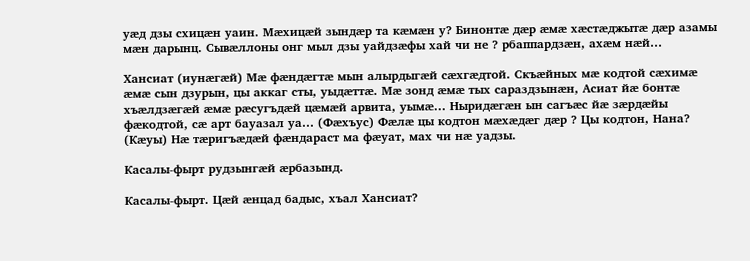уæд дзы схицæн уаин. Мæхицæй зындæр та кæмæн у? Бинонтæ дæр æмæ хæстæджытæ дæр азамы мæн дарынц. Сывæллоны онг мыл дзы уайдзæфы хай чи не ? рбаппардзæн, ахæм нæй…

Хансиат (иунæгæй) Мæ фæндæгтæ мын алырдыгæй сæхгæдтой. Скъæйных мæ кодтой сæхимæ æмæ сын дзурын, цы аккаг сты, уыдæттæ. Мæ зонд æмæ тых сараздзынæн, Асиат йæ бонтæ хъæлдзæгæй æмæ рæсугъдæй цæмæй арвита, уымæ… Ныридæгæн ын сагъæс йæ зæрдæйы фæкодтой, сæ арт бауазал уа… (Фæхъус) Фæлæ цы кодтон мæхæдæг дæр ? Цы кодтон, Нана? (Кæуы) Нæ тæригъæдæй фæндараст ма фæуат, мах чи нæ уадзы.

Касалы-фырт рудзынгæй æрбазынд.

Касалы-фырт. Цæй æнцад бадыс, хъал Хансиат?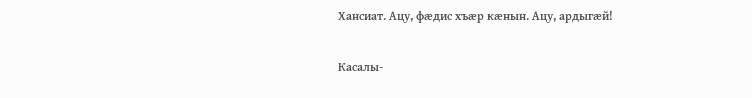Хансиат. Ацу, фæдис хъæр кæнын. Ацу, ардыгæй!

Касалы-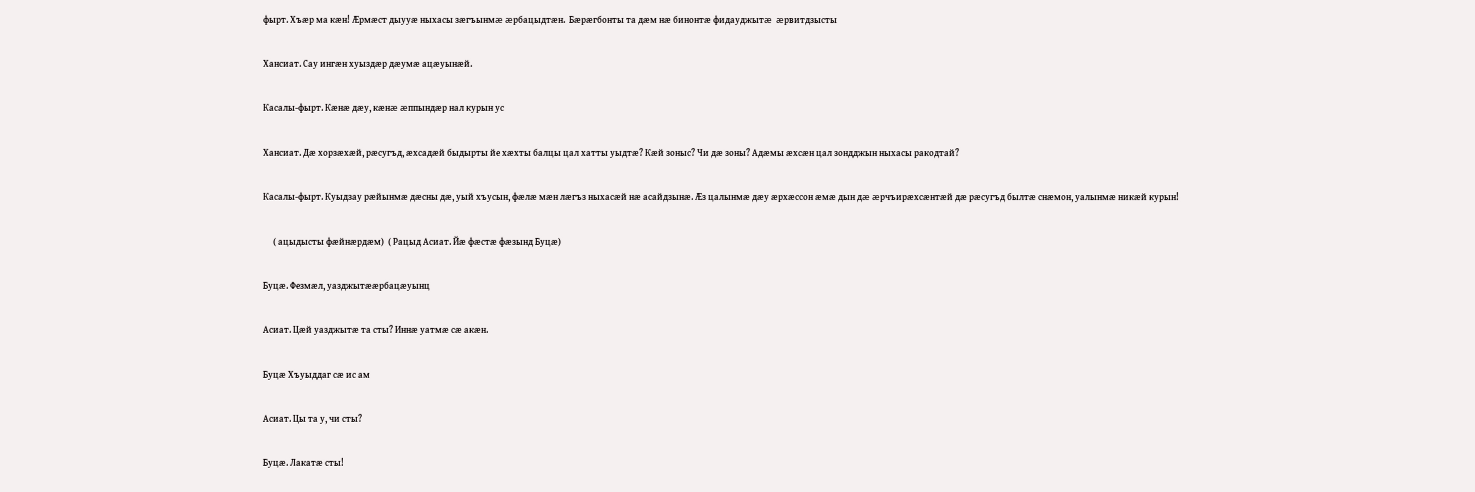фырт. Хъæр ма кæн! Æрмæст дыууæ ныхасы зæгъынмæ æрбацыдтæн.  Бæрæгбонты та дæм нæ бинонтæ фидауджытæ  æрвитдзысты

Хансиат. Сау ингæн хуыздæр дæумæ ацæуынæй.

Касалы-фырт. Кæнæ дæу, кæнæ æппындæр нал курын ус

Хансиат. Дæ хорзæхæй, рæсугъд, æхсадæй быдырты йе хæхты балцы цал хатты уыдтæ? Кæй зоныс? Чи дæ зоны? Адæмы æхсæн цал зондджын ныхасы ракодтай?

Касалы-фырт. Куыдзау рæйынмæ дæсны дæ, уый хъусын, фæлæ мæн лæгъз ныхасæй нæ асайдзынæ. Æз цалынмæ дæу æрхæссон æмæ дын дæ æрчъирæхсæнтæй дæ рæсугъд былтæ снæмон, уалынмæ никæй курын!

     ( ацыдысты фæйнæрдæм)  ( Рацыд Асиат. Йæ фæстæ фæзынд Буцæ)

Буцæ. Фезмæл, уазджытææрбацæуынц

Асиат. Цæй уазджытæ та сты? Иннæ уатмæ сæ акæн.

Буцæ Хъуыддаг сæ ис ам

Асиат. Цы та у, чи сты?

Буцæ. Лакатæ сты!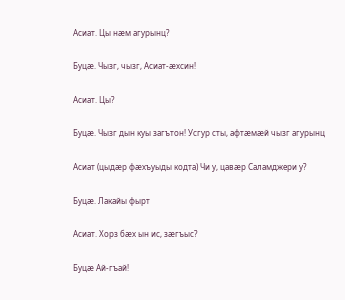Асиат. Цы нæм агурынц?

Буцæ. Чызг, чызг, Асиат-æхсин!

Асиат. Цы?

Буцæ. Чызг дын куы загътон! Усгур сты, афтæмæй чызг агурынц

Асиат (цыдæр фæхъуыды кодта) Чи у, цавæр Саламджери у?

Буцæ. Лакайы фырт

Асиат. Хорз бæх ын ис, зæгъыс?

Буцæ Ай-гъай!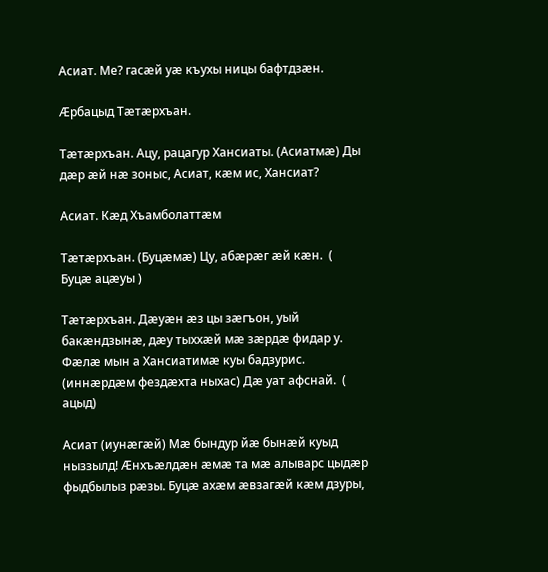Асиат. Ме? гасæй уæ къухы ницы бафтдзæн.

Æрбацыд Тæтæрхъан.

Тæтæрхъан. Ацу, рацагур Хансиаты. (Асиатмæ) Ды дæр æй нæ зоныс, Асиат, кæм ис, Хансиат?

Асиат. Кæд Хъамболаттæм

Тæтæрхъан. (Буцæмæ) Цу, абæрæг æй кæн.  ( Буцæ ацæуы )

Тæтæрхъан. Дæуæн æз цы зæгъон, уый бакæндзынæ, дæу тыххæй мæ зæрдæ фидар у. Фæлæ мын а Хансиатимæ куы бадзурис. (иннæрдæм фездæхта ныхас) Дæ уат афснай.  ( ацыд)

Асиат (иунæгæй) Мæ бындур йæ бынæй куыд ныззылд! Æнхъæлдæн æмæ та мæ алыварс цыдæр фыдбылыз рæзы. Буцæ ахæм æвзагæй кæм дзуры,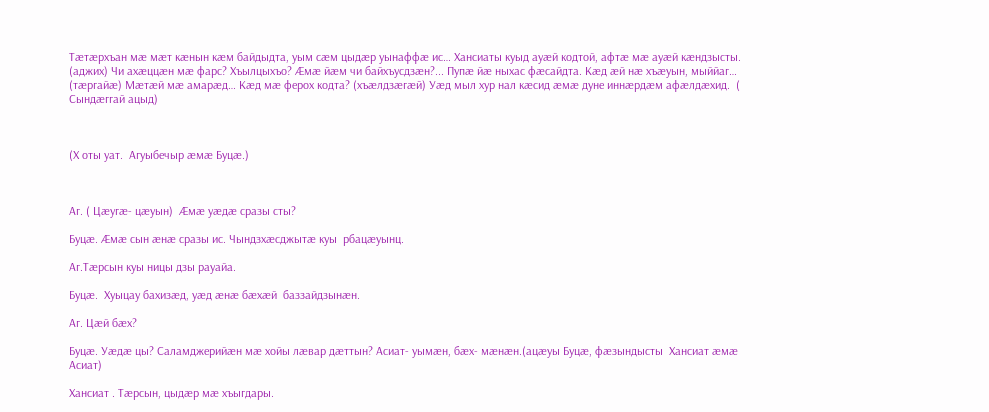Тæтæрхъан мæ мæт кæнын кæм байдыдта, уым сæм цыдæр уынаффæ ис… Хансиаты куыд ауæй кодтой, афтæ мæ ауæй кæндзысты. (аджих) Чи ахæццæн мæ фарс? Хъылцыхъо? Æмæ йæм чи байхъусдзæн?... Пупæ йæ ныхас фæсайдта. Кæд æй нæ хъæуын, мыййаг… (тæргайæ) Мæтæй мæ амарæд… Кæд мæ ферох кодта? (хъæлдзæгæй) Уæд мыл хур нал кæсид æмæ дуне иннæрдæм афæлдæхид.  ( Сындæггай ацыд)



(Х оты уат.  Агуыбечыр æмæ Буцæ.)



Аг. ( Цæугæ- цæуын)  Æмæ уæдæ сразы сты?

Буцæ. Æмæ сын æнæ сразы ис. Чындзхæсджытæ куы  рбацæуынц.

Аг.Тæрсын куы ницы дзы рауайа.

Буцæ.  Хуыцау бахизæд, уæд æнæ бæхæй  баззайдзынæн.

Аг. Цæй бæх?

Буцæ. Уæдæ цы? Саламджерийæн мæ хойы лæвар дæттын? Асиат- уымæн, бæх- мæнæн.(ацæуы Буцæ, фæзындысты  Хансиат æмæ Асиат)

Хансиат . Тæрсын, цыдæр мæ хъыгдары.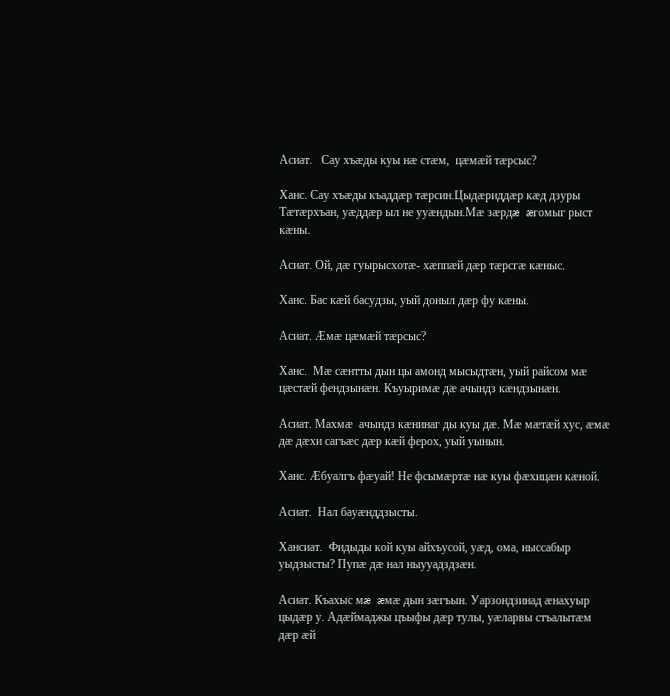Асиат.   Сау хъæды куы нæ стæм,  цæмæй тæрсыс?

Ханс. Сау хъæды къаддæр тæрсин.Цыдæриддæр кæд дзуры Тæтæрхъан, уæддæр ыл не ууæндын.Мæ зæрдæ æгомыг рыст кæны.

Асиат. Ой, дæ гуырысхотæ- хæппæй дæр тæрсгæ кæныс.

Ханс. Бас кæй басудзы, уый доныл дæр фу кæны.

Асиат. Æмæ цæмæй тæрсыс?

Ханс.  Мæ сæнтты дын цы амонд мысыдтæн, уый райсом мæ цæстæй фендзынæн. Къуыримæ дæ ачындз кæндзынæн.

Асиат. Махмæ  ачындз кæнинаг ды куы дæ. Мæ мæтæй хус, æмæ  дæ дæхи сагъæс дæр кæй ферох, уый уынын.

Ханс. Æбуалгъ фæуай! Не фсымæртæ нæ куы фæхицæн кæной.

Асиат.  Нал бауæнддзысты.

Хансиат.  Фидыды кой куы айхъусой, уæд, ома, ныссабыр уыдзысты? Пупæ дæ нал ныууадздзæн.

Асиат. Къахыс мæ æмæ дын зæгъын. Уарзондзинад æнахуыр цыдæр у. Адæймаджы цъыфы дæр тулы, уæларвы стъалытæм дæр æй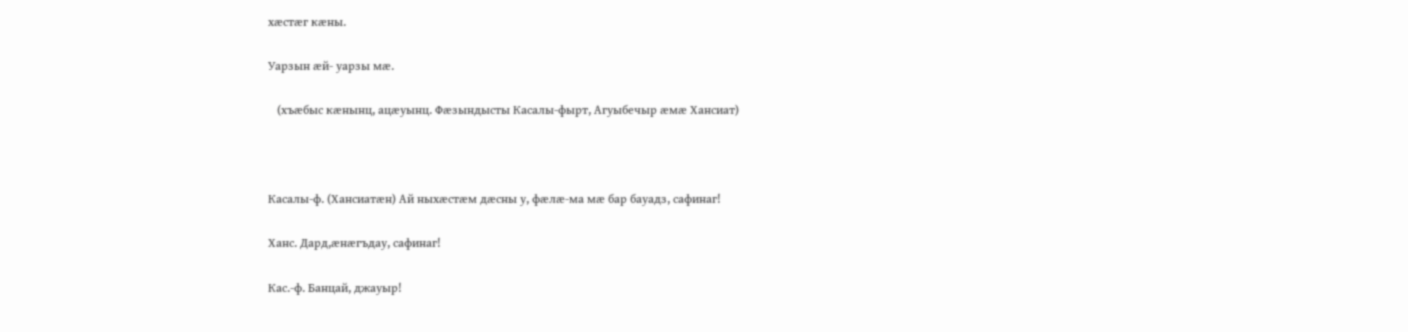хæстæг кæны.

Уарзын æй- уарзы мæ.

   (хъæбыс кæнынц, ацæуынц. Фæзындысты Касалы-фырт, Агуыбечыр æмæ Хансиат)



Касалы-ф. (Хансиатæн) Ай ныхæстæм дæсны у, фæлæ-ма мæ бар бауадз, сафинаг!

Ханс. Дард,æнæгъдау, сафинаг!

Кас.-ф. Банцай, джауыр!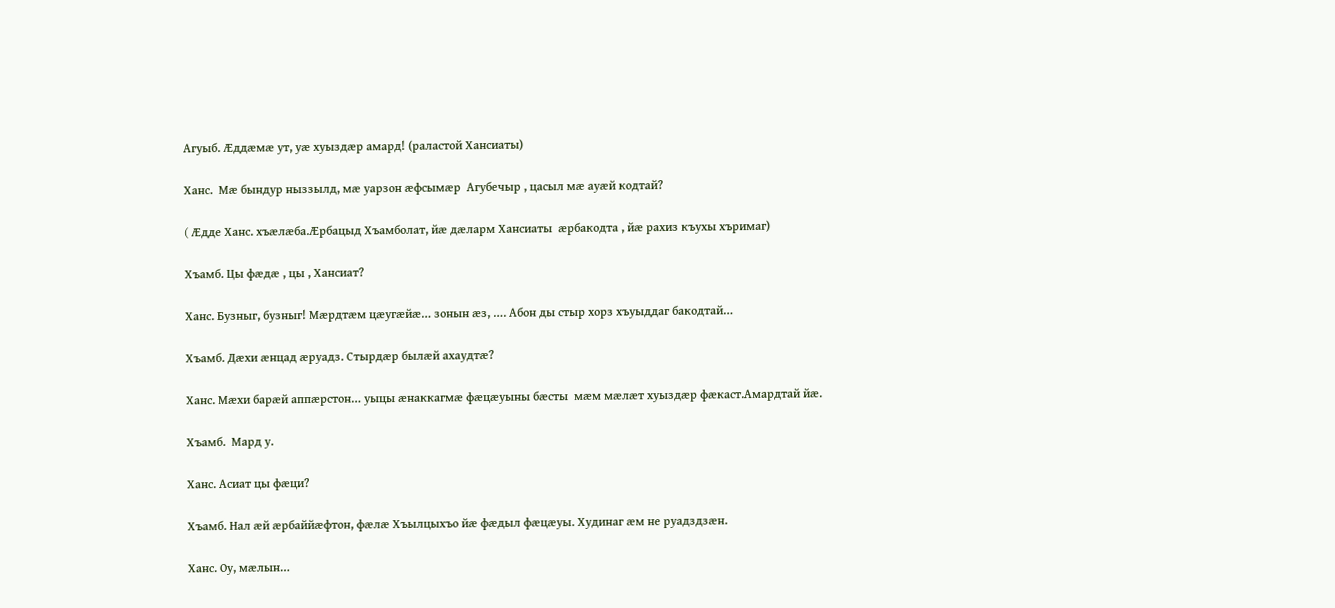Агуыб. Æддæмæ ут, уæ хуыздæр амард! (раластой Хансиаты)

Ханс.  Мæ бындур ныззылд, мæ уарзон æфсымæр  Агубечыр , цасыл мæ ауæй кодтай?

( Æдде Ханс. хъæлæба.Æрбацыд Хъамболат, йæ дæларм Хансиаты  æрбакодта , йæ рахиз къухы хъримаг)

Хъамб. Цы фæдæ , цы , Хансиат?

Ханс. Бузныг, бузныг! Мæрдтæм цæугæйæ… зонын æз, …. Абон ды стыр хорз хъуыддаг бакодтай…

Хъамб. Дæхи æнцад æруадз. Стырдæр былæй ахаудтæ?

Ханс. Мæхи барæй аппæрстон… уыцы æнаккагмæ фæцæуыны бæсты  мæм мæлæт хуыздæр фæкаст.Амардтай йæ.

Хъамб.  Мард у.

Ханс. Асиат цы фæци?

Хъамб. Нал æй æрбаййæфтон, фæлæ Хъылцыхъо йæ фæдыл фæцæуы. Худинаг æм не руадздзæн.

Ханс. Оу, мæлын…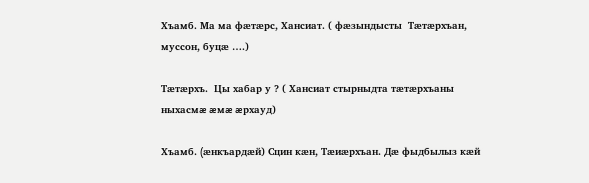Хъамб. Ма ма фæтæрс, Хансиат. ( фæзындысты  Тæтæрхъан, муссон, буцæ ….)

Тæтæрхъ.  Цы хабар у ? ( Хансиат стырныдта тæтæрхъаны ныхасмæ æмæ æрхауд)

Хъамб. (æнкъардæй) Сцин кæн, Тæиæрхъан. Дæ фыдбылыз кæй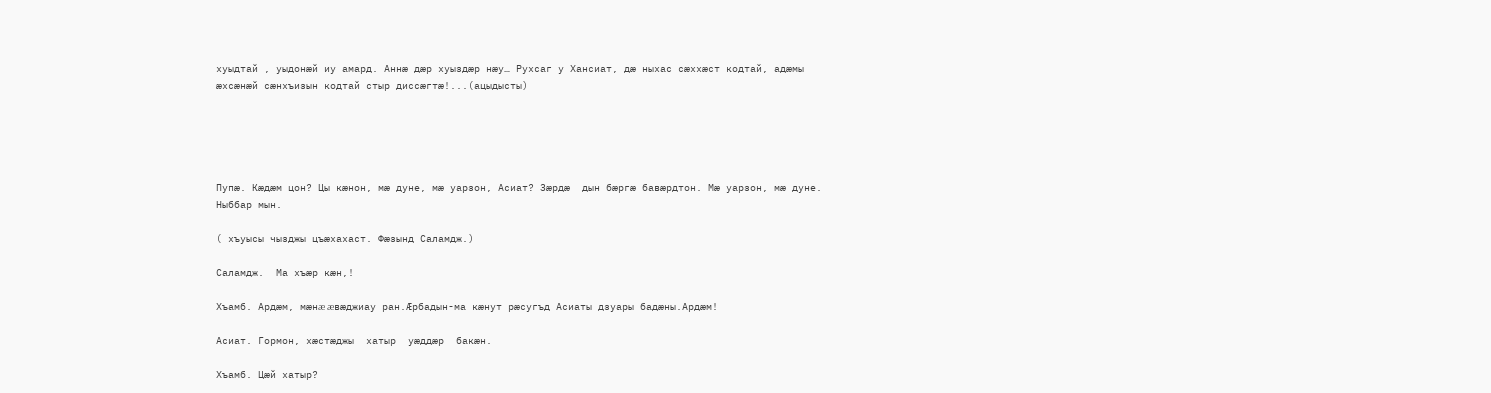хуыдтай , уыдонæй иу амард. Аннæ дæр хуыздæр нæу… Рухсаг у Хансиат, дæ ныхас сæххæст кодтай, адæмы æхсæнæй сæнхъизын кодтай стыр диссæгтæ!...(ацыдысты)





Пупæ. Кæдæм цон? Цы кæнон, мæ дуне, мæ уарзон, Асиат? Зæрдæ  дын бæргæ бавæрдтон. Мæ уарзон, мæ дуне. Ныббар мын.

( хъуысы чызджы цъæхахаст. Фæзынд Саламдж.)

Саламдж.  Ма хъæр кæн,!

Хъамб. Ардæм, мæнæ æвæджиау ран.Æрбадын-ма кæнут рæсугъд Асиаты дзуары бадæны.Ардæм!

Асиат. Гормон, хæстæджы  хатыр  уæддæр  бакæн.

Хъамб. Цæй хатыр?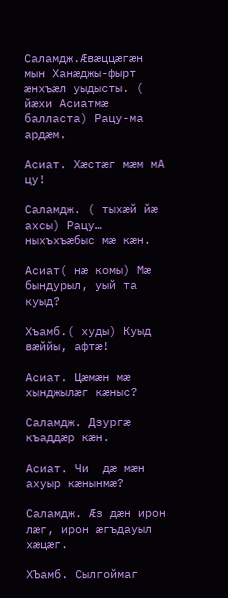Саламдж.Æвæццæгæн мын Ханæджы-фырт æнхъæл уыдысты. ( йæхи Асиатмæ балласта) Рацу-ма ардæм.

Асиат. Хæстæг мæм мА цу!

Саламдж. ( тыхæй йæ ахсы) Рацу… ныхъхъæбыс мæ кæн.

Асиат( нæ комы) Мæ бындурыл, уый та куыд?

Хъамб.( худы) Куыд вæййы, афтæ!

Асиат. Цæмæн мæ хынджылæг кæныс?

Саламдж. Дзургæ къаддæр кæн.

Асиат. Чи  дæ мæн ахуыр кæнынмæ?

Саламдж. Æз дæн ирон лæг, ирон æгъдауыл хæцæг.

ХЪамб. Сылгоймаг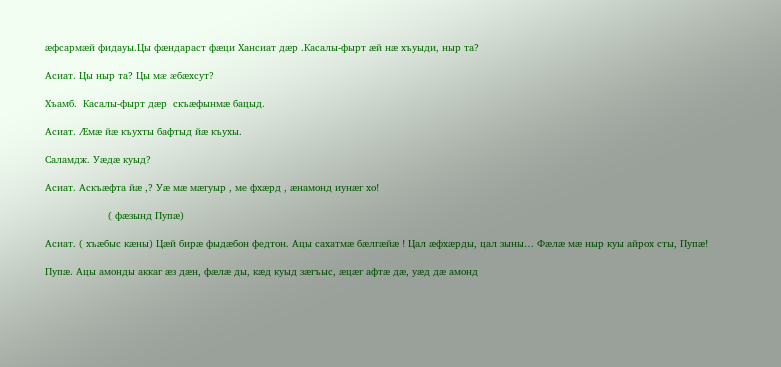æфсармæй фидауы.Цы фæндараст фæци Хансиат дæр .Касалы-фырт æй нæ хъуыди, ныр та?

Асиат. Цы ныр та? Цы мæ æбæхсут?

Хъамб.  Касалы-фырт дæр  скъæфынмæ бацыд.

Асиат. Æмæ йæ къухты бафтыд йæ къухы.

Саламдж. Уæдæ куыд?

Асиат. Аскъæфта йæ ,? Уæ мæ мæгуыр , ме фхæрд , æнамонд иунæг хо!

                     ( фæзынд Пупæ)

Асиат. ( хъæбыс кæны) Цæй бирæ фыдæбон федтон. Ацы сахатмæ бæлгæйæ ! Цал æфхæрды, цал зыны… Фæлæ мæ ныр куы айрох сты, Пупæ!

Пупæ. Ацы амонды аккаг æз дæн, фæлæ ды, кæд куыд зæгъыс, æцæг афтæ дæ, уæд дæ амонд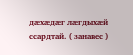дæхæдæг лæгдыхæй ссардтай. ( занавес )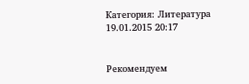Категория: Литература
19.01.2015 20:17


Рекомендуем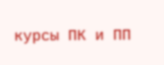курсы ПК и ПП